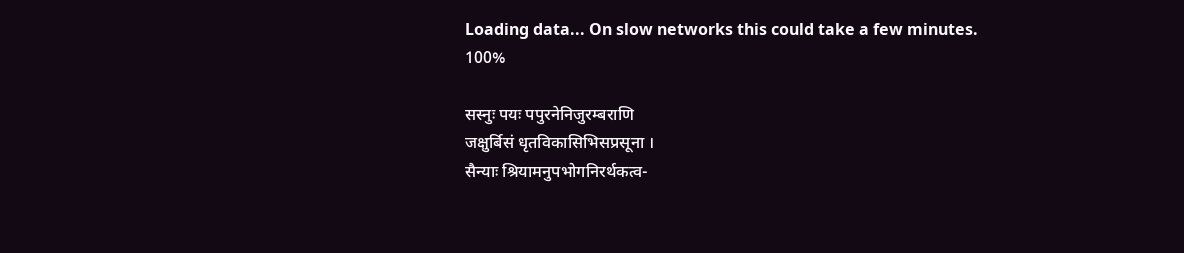Loading data... On slow networks this could take a few minutes.
100%

सस्नुः पयः पपुरनेनिजुरम्बराणि
जक्षुर्बिसं धृतविकासिभिसप्रसूना ।
सैन्याः श्रियामनुपभोगनिरर्थकत्व-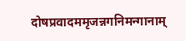दोषप्रवादममृजन्नगनिमन्गानाम्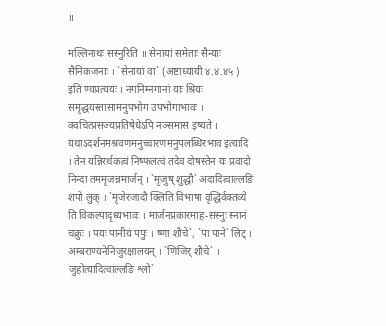॥

मल्लिनाथः सस्नुरिति ॥ सेनायां समेताः सैन्याः सैनिकजनाः । `सेनायां वा` (अष्टाध्यायी ४.४.४५ ) इति ण्यप्रत्ययः । नगनिम्नगानां याः श्रियः समृद्धयस्तासामनुपभोग उपभोगाभावः । क्वचित्प्रसज्यप्रतिषेधेऽपि नञ्समास इष्यते । यथाऽदर्शनमश्रवणमनुच्चारणमनुपलब्धिरभाव इत्यादि । तेन यन्निरर्थकत्वं निष्फलत्वं तदेव दोषस्तेन यः प्रवादो निन्दा तममृजन्नमार्जन् । `मृजुष् शुद्धौ` अदादित्वाल्लङि शपो लुक् । `मृजेरजादौ क्लिति विभाषा वृद्धिर्वक्तव्ये ति विकल्पादृध्यभावः । मार्जनप्रकारमाह-सस्नुः स्नानं चक्रुः । पयः पानीयं पपुः । ष्णा शौचे`, `पा पाने` लिट् । अम्बराण्यनेनिजुरक्षालयन् । `णिजिर् शौचे` । जुहोत्यादित्वाल्लङि श्लो`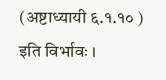(अष्टाध्यायी ६.१.१० ) इति विर्भावः ।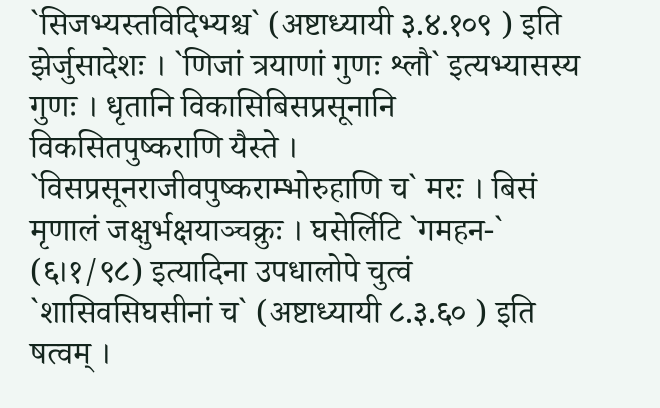`सिजभ्यस्तविदिभ्यश्च` (अष्टाध्यायी ३.४.१०९ ) इति झेर्जुसादेशः । `णिजां त्रयाणां गुणः श्लौ` इत्यभ्यासस्य गुणः । धृतानि विकासिबिसप्रसूनानि विकसितपुष्कराणि यैस्ते । `विसप्रसूनराजीवपुष्कराम्भोरुहाणि च` मरः । बिसं मृणालं जक्षुर्भक्षयाञ्चक्रुः । घसेर्लिटि `गमहन-` (६।१/९८) इत्यादिना उपधालोपे चुत्वं `शासिवसिघसीनां च` (अष्टाध्यायी ८.३.६० ) इति षत्वम् ।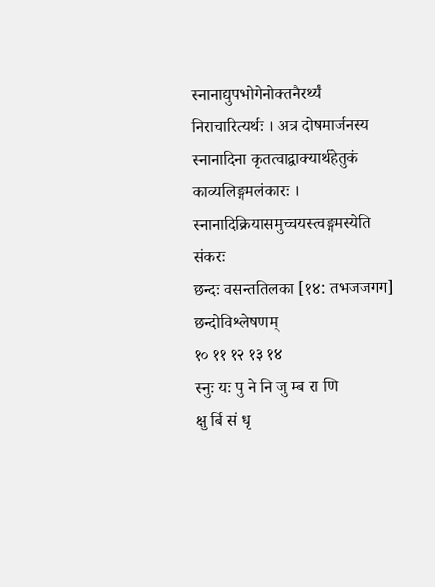स्नानाद्युपभोगेनोक्तनैरर्थ्यं निराचारित्यर्थः । अत्र दोषमार्जनस्य स्नानादिना कृतत्वाद्वाक्यार्थहेतुकं काव्यलिङ्गमलंकारः । स्नानादिक्रियासमुच्चयस्त्वङ्गमस्येति संकरः
छन्दः वसन्ततिलका [१४: तभजजगग]
छन्दोविश्लेषणम्
१० ११ १२ १३ १४
स्नुः यः पु ने नि जु म्ब रा णि
क्षु र्बि सं धृ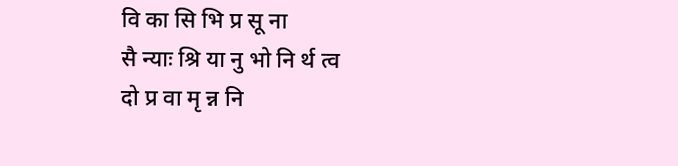वि का सि भि प्र सू ना
सै न्याः श्रि या नु भो नि र्थ त्व
दो प्र वा मृ न्न नि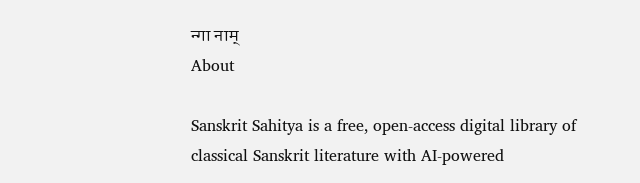न्गा नाम्
About

Sanskrit Sahitya is a free, open-access digital library of classical Sanskrit literature with AI-powered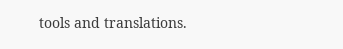tools and translations.